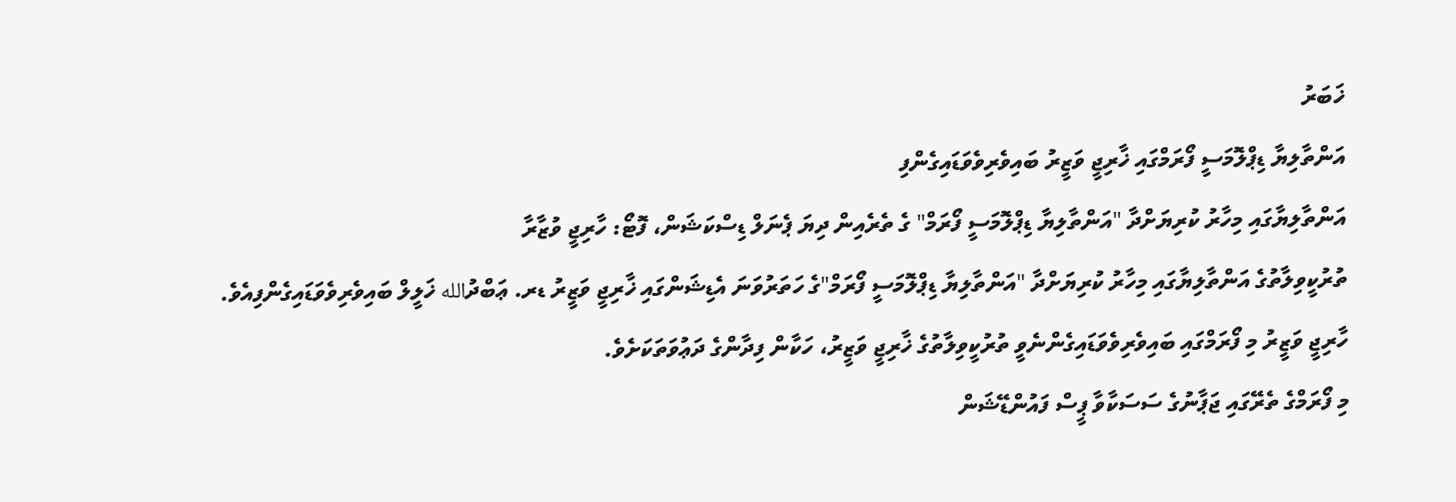ޚަބަރު
އަންތާލިޔާ ޑިޕްލޮމަސީ ފޯރަމްގައި ޚާރިޖީ ވަޒީރު ބައިވެރިވެވަޑައިގެންފި
އަންތާލިޔާގައި މިހާރު ކުރިޔަށްދާ "އަންތާލިޔާ ޑިޕްލޮމަސީ ފޯރަމް" ގެ ތެރެއިން ދިޔަ ޕެނަލް ޑިސްކަޝަން، ފޮޓޯ: ހާރިޖީ ވުޒާރާ
ތުރުކީވިލާތުގެ އަންތާލިޔާގައި މިހާރު ކުރިޔަށްދާ "އަންތާލިޔާ ޑިޕްލޮމަސީ ފޯރަމް"ގެ ހަތަރުވަނަ އެޑިޝަންގައި ޚާރިޖީ ވަޒީރު ޑރ. ޢަބްދުالله ޚަލީލް ބައިވެރިވެވަޑައިގެންފިއެވެ. ހާރިޖީ ވަޒީރު މި ފޯރަމްގައި ބައިވެރިވެވަޑައިގެންނެވީ ތުރުކީވިލާތުގެ ޚާރިޖީ ވަޒީރު، ހަކާން ފިދާންގެ ދަޢުވަތަކަށެވެ.
މި ފޯރަމްގެ ތެރޭގައި ޖަޕާނުގެ ސަސަކާވާ ޕީސް ފައުންޑޭޝަން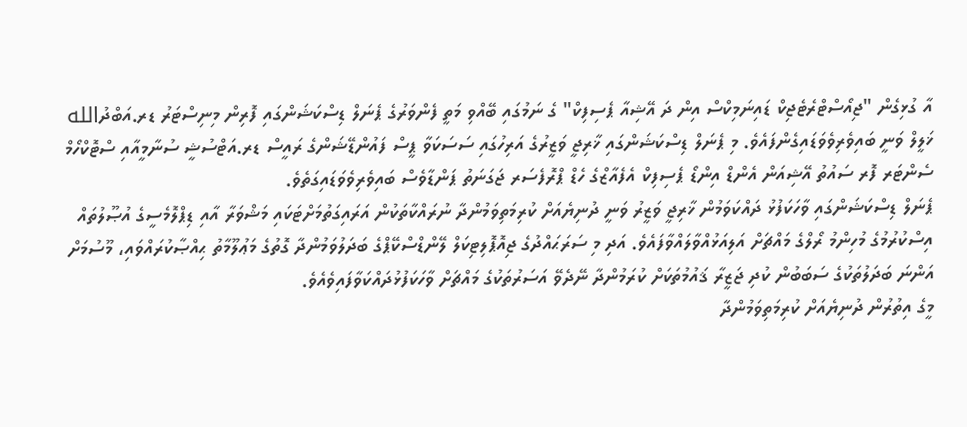އާ ގުޅިގެން "ޖިއޯސްޓްރެޓެޖިކް ޑައިނަމިކްސް އިން ދަ އޭޝިއާ ޕެސިފިކް" ގެ ނަމުގައި ބޭއްވި މަތީ ފެންވަރުގެ ޕެނަލް ޑިސްކަޝަންގައި ފޮރިން މިނިސްޓަރު ޑރ.އަބްދުالله ޚަލީލް ވަނީ ބައިވެރިވެވަޑައިގެންފައެވެ. މި ޕެނަލް ޑިސްކަޝަންގައި ޚާރިޖީ ވަޒީރުގެ އަރިހުގައި ސަސަކަވާ ޕީސް ފައުންޑޭޝަންގެ ރައީސް ޑރ.އަޓްސުޝީ ސުނާމީއާއި ސްޓޮކްހޯމް ސެންޓަރ ފޮރ ސައުތު އޭޝިއަން އެންޑް އިންޑޯ ޕެސިފިކް އެފެއާޒްގެ ހެޑް ޕްރޮފެސަރ ޖަގަނަތު ޕަންޑާވެސް ބައިވެރިވެވަޑައިގަތެވެ.
ޕެނަލް ޑިސްކަޝަންގައި ވާހަކަފުޅު ދައްކަވަމުން ޚާރިޖީ ވަޒީރު ވަނީ ދުނިޔެއަށް ކުރިމަތިވަމުންދާ ނުރައްކާތަކުން އަރައިގަތުމަށްޓަކައި މަޝްވަރާ އާއި ޑިޕްލޮމެސީގެ އުޞޫލުތައް އިސްކުރުމުގެ މުހިންމު ރޯލްގެ މައްޗަށް އަލިއަޅުއްވާލައްވާފައެވެ. އަދި މި ސަރަޙައްދުގެ ޖިއޮޕޮލިޓިކަލް ލޭންޑްސްކޭޕްގެ ބަދަލުވަމުންދާ ގޮތުގެ މަޢުލޫމާތު ޙިއްޞާކުރައްވައި، މޫސުމަށް އަންނަ ބަދަލުތަކުގެ ސަބަބުން ކުދި ޖަޒީރާ ޤައުމުތަކަށް ކުރަމުންދާ ނޭދެވޭ އަސަރުތަކުގެ މައްޗަށް ވާހަކަފުޅުދައްކަވާފައިވެއެވެ.
މީގެ އިތުރުން ދުނިޔެއަށް ކުރިމަތިވަމުންދާ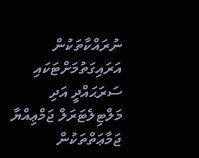ނުރައްކާތަކުން އަރައިގަތުމަށްޓަކައި ސަރަޙައްދީ އަދި މަލްޓިލެޓަރަލް ޖަމްޢިއްޔާ ޖަމާޢަތްތަކުން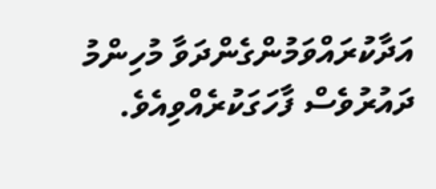އަދާކުރައްވަމުންގެންދަވާ މުހިންމު ދައުރުވެސް ފާހަގަކުރެއްވިއެވެ.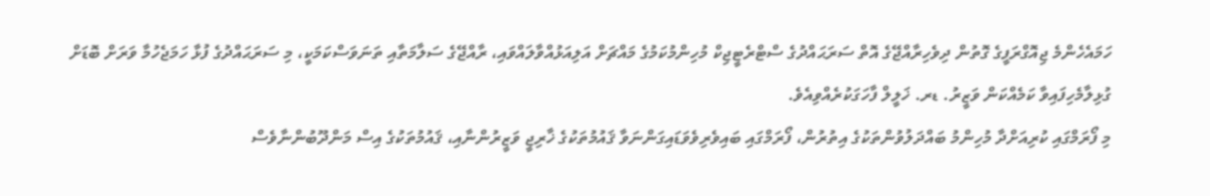ހަމައެހެންމެ ޖިއޮގްރަފީގެ ގޮތުން ދިވެހިރާއްޖޭގެ އޮތް ސަރަޙައްދުގެ ސްޓްރެޓީޖިކް މުހިންމުކަމުގެ މައްޗަށް އަލިއަޅުއްވާލައްވައި، ރާއްޖޭގެ ސަލާމަތާއި ތަނަވަސްކަމަކީ، މި ސަރަޙައްދުގެ ފުޅާ ހަމަޖެހުމާ ވަރަށް ބޮޑަށް ގުޅިލާމެހިފައިވާ ކަމެއްކަން ވަޒީރު. ޑރ. ޚަލީލް ފާހަގަކުރެއްވިއެވެ.
މި ފޯރަމްގައި ކުރިއަށްދާ މުހިންމު ބައްދަލުވުންތަކުގެ އިތުރުން، ފޯރަމްގައި ބައިވެރިވެވަޑައިގަންނަވާ ޤައުމުތަކުގެ ޚާރިޖީ ވަޒީރުންނާއި، ޤައުމުތަކުގެ އިސް މަންދޫބުންނާވެސް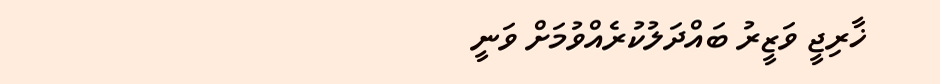ޚާރިޖީ ވަޒީރު ބައްދަލުކުރެއްވުމަށް ވަނީ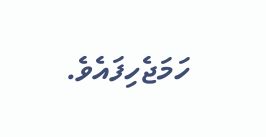ހަމަޖެހިފައެވެ.